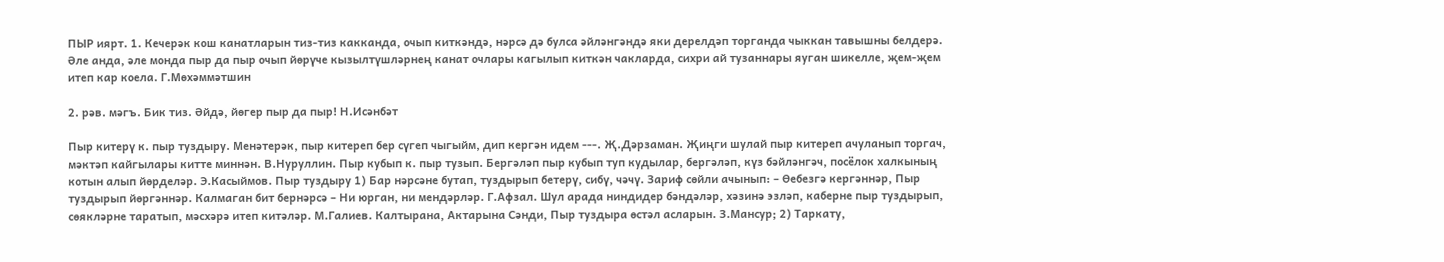ПЫР иярт. 1. Кечерәк кош канатларын тиз-тиз какканда, очып киткәндә, нәрсә дә булса әйләнгәндә яки дерелдәп торганда чыккан тавышны белдерә. Әле анда, әле монда пыр да пыр очып йөрүче кызылтүшләрнең канат очлары кагылып киткән чакларда, сихри ай тузаннары яуган шикелле, җем-җем итеп кар коела. Г.Мөхәммәтшин

2. рәв. мәгъ. Бик тиз. Әйдә, йөгер пыр да пыр! Н.Исәнбәт

Пыр китерү к. пыр туздыру. Менәтерәк, пыр китереп бер сүгеп чыгыйм, дип кергән идем ---. Җ.Дәрзаман. Җиңги шулай пыр китереп ачуланып торгач, мәктәп кайгылары китте миннән. В.Нуруллин. Пыр кубып к. пыр тузып. Бергәләп пыр кубып туп кудылар, бергәләп, күз бәйләнгәч, посёлок халкының котын алып йөрделәр. Э.Касыймов. Пыр туздыру 1) Бар нәрсәне бутап, туздырып бетерү, сибү, чәчү. Зариф сөйли ачынып: – Өебезгә кергәннәр, Пыр туздырып йөргәннәр. Калмаган бит бернәрсә – Ни юрган, ни мендәрләр. Г.Афзал. Шул арада ниндидер бәндәләр, хәзинә эзләп, каберне пыр туздырып, сөякләрне таратып, мәсхәрә итеп китәләр. М.Галиев. Калтырана, Актарына Сәнди, Пыр туздыра өстәл асларын. З.Мансур; 2) Таркату,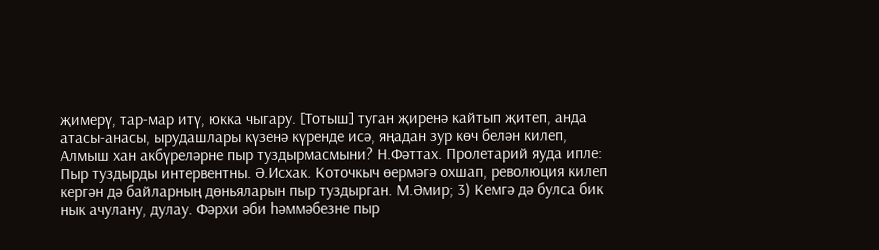җимерү, тар-мар итү, юкка чыгару. [Тотыш] туган җиренә кайтып җитеп, анда атасы-анасы, ырудашлары күзенә күренде исә, яңадан зур көч белән килеп, Алмыш хан акбүреләрне пыр туздырмасмыни? Н.Фәттах. Пролетарий яуда ипле: Пыр туздырды интервентны. Ә.Исхак. Коточкыч өермәгә охшап, революция килеп кергән дә байларның дөньяларын пыр туздырган. М.Әмир; 3) Кемгә дә булса бик нык ачулану, дулау. Фәрхи әби һәммәбезне пыр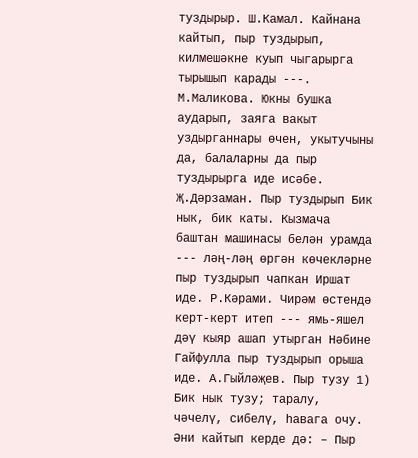туздырыр. Ш.Камал. Кайнана кайтып, пыр туздырып, килмешәкне куып чыгарырга тырышып карады ---. М.Маликова. Юкны бушка аударып, заяга вакыт уздырганнары өчен, укытучыны да, балаларны да пыр туздырырга иде исәбе. Җ.Дәрзаман. Пыр туздырып Бик нык, бик каты. Кызмача баштан машинасы белән урамда --- ләң-ләң өргән көчекләрне пыр туздырып чапкан Иршат иде. Р.Кәрами. Чирәм өстендә керт-керт итеп --- ямь-яшел дәү кыяр ашап утырган Нәбине Гайфулла пыр туздырып орыша иде. А.Гыйләҗев. Пыр тузу 1) Бик нык тузу; таралу, чәчелү, сибелү, һавага очу. Әни кайтып керде дә: – Пыр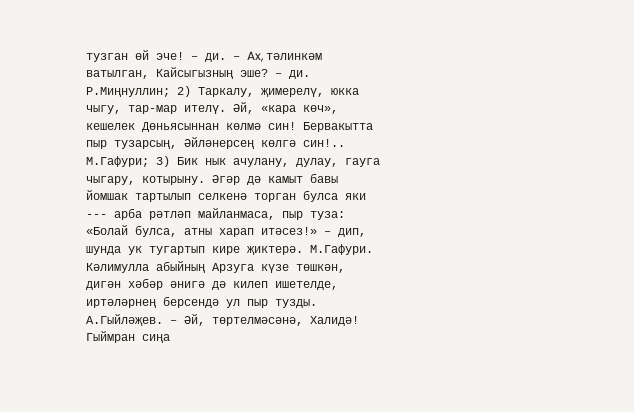тузган өй эче! – ди. – Ax, тәлинкәм ватылган, Кайсыгызның эше? – ди. Р.Миңнуллин; 2) Таркалу, җимерелү, юкка чыгу, тар-мар ителү. Әй, «кара көч», кешелек Дөньясыннан көлмә син! Бервакытта пыр тузарсың, Әйләнерсең көлгә син!.. М.Гафури; 3) Бик нык ачулану, дулау, гауга чыгару, котырыну. Әгәр дә камыт бавы йомшак тартылып селкенә торган булса яки --- арба рәтләп майланмаса, пыр туза: «Болай булса, атны харап итәсез!» – дип, шунда ук тугартып кире җиктерә. М.Гафури. Кәлимулла абыйның Арзуга күзе төшкән, дигән хәбәр әнигә дә килеп ишетелде, иртәләрнең берсендә ул пыр тузды. А.Гыйләҗев. – Әй, төртелмәсәнә, Халидә! Гыймран сиңа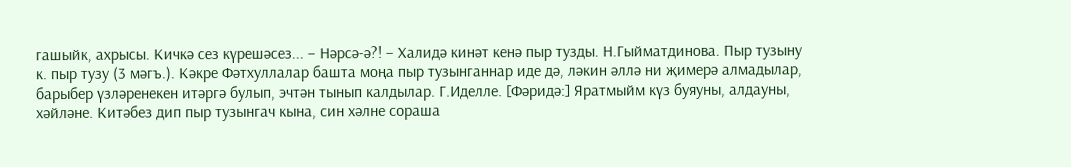гашыйк, ахрысы. Кичкә сез күрешәсез... – Нәрсә-ә?! – Халидә кинәт кенә пыр тузды. Н.Гыйматдинова. Пыр тузыну к. пыр тузу (3 мәгъ.). Кәкре Фәтхуллалар башта моңа пыр тузынганнар иде дә, ләкин әллә ни җимерә алмадылар, барыбер үзләренекен итәргә булып, эчтән тынып калдылар. Г.Иделле. [Фәридә:] Яратмыйм күз буяуны, алдауны, хәйләне. Китәбез дип пыр тузынгач кына, син хәлне сораша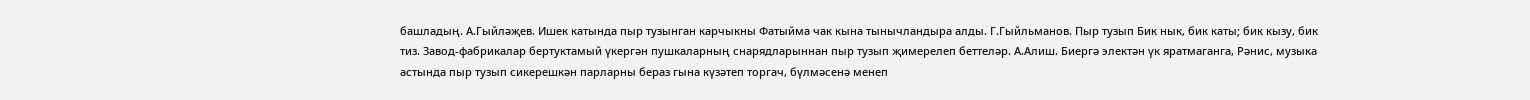башладың. А.Гыйләҗев. Ишек катында пыр тузынган карчыкны Фатыйма чак кына тынычландыра алды. Г.Гыйльманов. Пыр тузып Бик нык, бик каты; бик кызу, бик тиз. Завод-фабрикалар бертуктамый үкергән пушкаларның снарядларыннан пыр тузып җимерелеп беттеләр. А.Алиш. Биергә электән үк яратмаганга, Рәнис, музыка астында пыр тузып сикерешкән парларны бераз гына күзәтеп торгач, бүлмәсенә менеп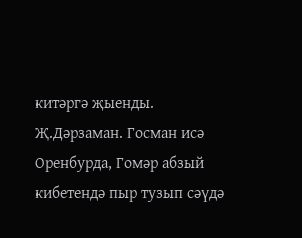китәргә җыенды. Җ.Дәрзаман. Госман исә Оренбурда, Гомәр абзый кибетендә пыр тузып сәүдә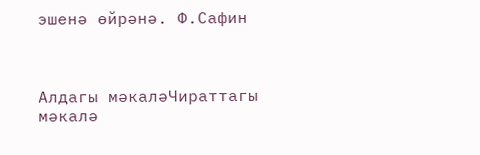эшенә өйрәнә. Ф.Сафин



Алдагы мәкаләЧираттагы мәкалә